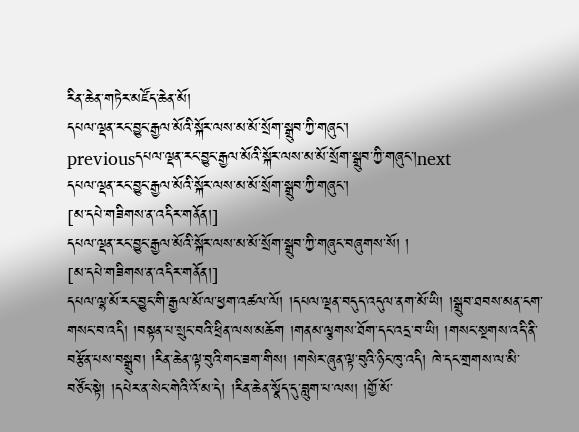རིན་ཆེན་གཏེར་མཛོད་ཆེན་མོ།
དཔལ་ལྡན་རང་བྱུང་རྒྱལ་མོའི་སྐོར་ལས་མ་མོ་སྲོག་སྒྲུབ་ཀྱི་གཞུང་།
previousདཔལ་ལྡན་རང་བྱུང་རྒྱལ་མོའི་སྐོར་ལས་མ་མོ་སྲོག་སྒྲུབ་ཀྱི་གཞུང་།next
དཔལ་ལྡན་རང་བྱུང་རྒྱལ་མོའི་སྐོར་ལས་མ་མོ་སྲོག་སྒྲུབ་ཀྱི་གཞུང་།
[མ་དཔེ་གཟིགས་ན་འདིར་གནོན།]
དཔལ་ལྡན་རང་བྱུང་རྒྱལ་མོའི་སྐོར་ལས་མ་མོ་སྲོག་སྒྲུབ་ཀྱི་གཞུང་བཞུགས་སོ། །
[མ་དཔེ་གཟིགས་ན་འདིར་གནོན།]
དཔལ་ལྷ་མོ་རང་བྱུང་གི་རྒྱལ་མོ་ལ་ཕྱག་འཚལ་ལོ། །དཔལ་ལྡན་བདུད་འདུལ་ནག་མོ་ཡི། །སྒྲུབ་ཐབས་མན་ངག་གསང་བ་འདི། །བསྟན་པ་སྲུང་བའི་ཕྲིན་ལས་མཆོག །གནམ་ལྕགས་ཐོག་དང་འདྲ་བ་ཡི། །གསང་སྔགས་འདི་ནི་བརྩོན་པས་བསྒྲུབ། །རིན་ཆེན་ལྟ་བུའི་གང་ཟག་གིས། །གསེར་ཞུན་ལྟ་བུའི་ཉིང་ཁུ་འདི། ཁེ་དང་གྲགས་ལ་མི་བཙོང་སྟེ། །དཔེར་ན་སེང་གེའི་འོ་མ་དེ། །རིན་ཆེན་སྣོད་དུ་བླུག་པ་ལས། །གྱོ་མོ་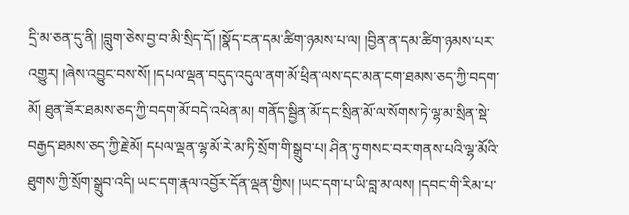དྲི་མ་ཅན་དུ་ནི། །བླུག་ཅེས་བྱ་བ་མི་སྲིད་དོ། །སྣོད་ངན་དམ་ཚིག་ཉམས་པ་ལ། །བྱིན་ན་དམ་ཚིག་ཉམས་པར་འགྱུར། །ཞེས་འབྱུང་བས་སོ། །དཔལ་ལྡན་བདུད་འདུལ་ནག་མོ་ཕྲིན་ལས་དང་མན་ངག་ཐམས་ཅད་ཀྱི་བདག་མོ། ཐུན་ཟོར་ཐམས་ཅད་ཀྱི་བདག་མོ་བདེ་འཕེན་མ། གནོད་སྦྱིན་མོ་དང་སྲིན་མོ་ལ་སོགས་ཏེ་ལྷ་མ་སྲིན་སྡེ་བརྒྱད་ཐམས་ཅད་ཀྱི་རྗེ་མོ། དཔལ་ལྡན་ལྷ་མོ་རེ་མ་ཏི་སྲོག་གི་སྒྲུབ་པ། ཤིན་ཏུ་གསང་བར་གནས་པའི་ལྷ་མོའི་ཐུགས་ཀྱི་སྲོག་སྒྲུབ་འདི། ཡང་དག་རྣལ་འབྱོར་དོན་ལྡན་གྱིས། །ཡང་དག་པ་ཡི་བླ་མ་ལས། །དབང་གི་རིམ་པ་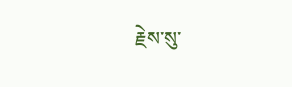རྗེས་སུ་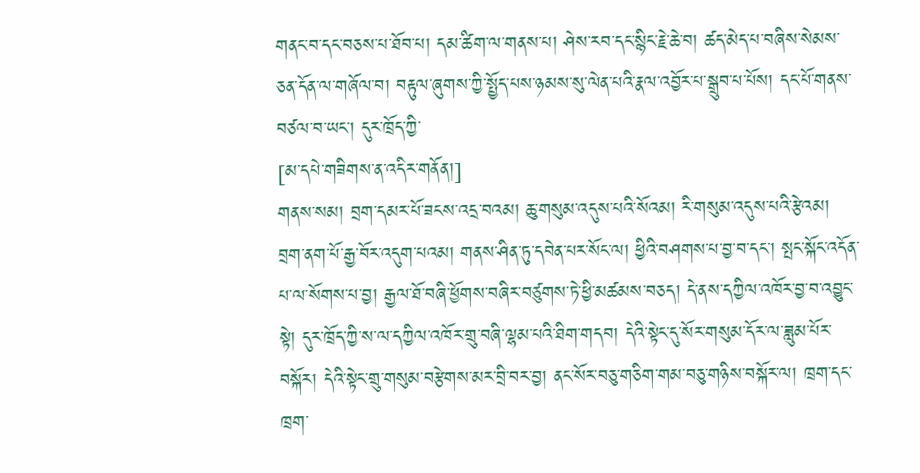གནང་བ་དང་བཅས་པ་ཐོབ་པ། དམ་ཚིག་ལ་གནས་པ། ཤེས་རབ་དང་སྙིང་རྗེ་ཆེ་བ། ཚད་མེད་པ་བཞིས་སེམས་ཅན་དོན་ལ་གཞོལ་བ། བརྟུལ་ཞུགས་ཀྱི་སྤྱོད་པས་ཉམས་སུ་ལེན་པའི་རྣལ་འབྱོར་པ་སྒྲུབ་པ་པོས། དང་པོ་གནས་བཙལ་བ་ཡང་། དུར་ཁྲོད་ཀྱི་
[མ་དཔེ་གཟིགས་ན་འདིར་གནོན།]
གནས་སམ། བྲག་དམར་པོ་ཟངས་འདྲ་བའམ། ཆུ་གསུམ་འདུས་པའི་སོའམ། རི་གསུམ་འདུས་པའི་རྩེའམ། བྲག་ནག་པོ་རྒྱ་བོར་འདུག་པའམ། གནས་ཤིན་ཏུ་དབེན་པར་སོང་ལ། ཕྱིའི་བཤགས་པ་བྱ་བ་དང་། སྤང་སྐོང་འདོན་པ་ལ་སོགས་པ་བྱ། རྒྱལ་ཐོ་བཞི་ཕྱོགས་བཞིར་བཙུགས་ཏེ་ཕྱི་མཚམས་བཅད། དེ་ནས་དཀྱིལ་འཁོར་བྱ་བ་འབྱུང་སྟེ། དུར་ཁྲོད་ཀྱི་ས་ལ་དཀྱིལ་འཁོར་གྲུ་བཞི་ལྷམ་པའི་ཐིག་གདབ། དེའི་སྟེང་དུ་སོར་གསུམ་དོར་ལ་ཟླུམ་པོར་བསྐོར། དེའི་སྟེང་གྲུ་གསུམ་བརྩེགས་མར་བྲི་བར་བྱ། ནང་སོར་བཅུ་གཅིག་གམ་བཅུ་གཉིས་བསྐོར་ལ། ཁྲག་དང་ཁྲག་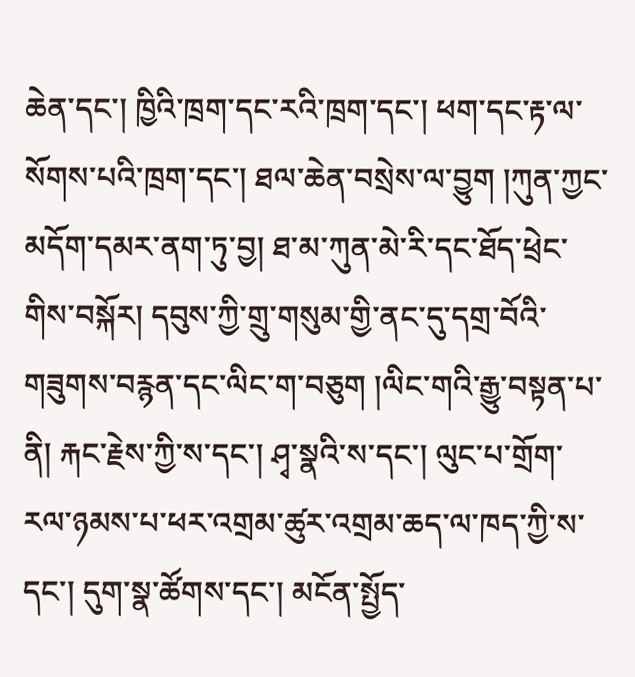ཆེན་དང་། ཁྱིའི་ཁྲག་དང་རའི་ཁྲག་དང་། ཕག་དང་རྟ་ལ་སོགས་པའི་ཁྲག་དང་། ཐལ་ཆེན་བསྲེས་ལ་བྱུག །ཀུན་ཀྱང་མདོག་དམར་ནག་ཏུ་བྱ། ཐ་མ་ཀུན་མེ་རི་དང་ཐོད་ཕྲེང་གིས་བསྐོར། དབུས་ཀྱི་གྲུ་གསུམ་གྱི་ནང་དུ་དགྲ་བོའི་གཟུགས་བརྙན་དང་ལིང་ག་བཅུག །ལིང་གའི་རྒྱུ་བསྟན་པ་ནི། རྐང་རྗེས་ཀྱི་ས་དང་། ཤྭ་སྣའི་ས་དང་། ལུང་པ་གྲོག་རལ་ཉམས་པ་ཕར་འགྲམ་ཚུར་འགྲམ་ཆད་ལ་ཁད་ཀྱི་ས་དང་། དུག་སྣ་ཚོགས་དང་། མངོན་སྤྱོད་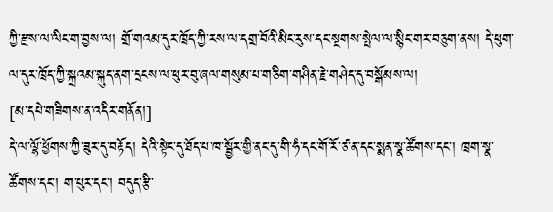ཀྱི་རྫས་ལ་ལིང་ག་བྱས་ལ། གྲོ་གའམ་དུར་ཁྲོད་ཀྱི་རས་ལ་དགྲ་བོའི་མིང་རུས་དང་སྔགས་སྤེལ་ལ་སྙིང་གར་བཅུག་ནས། དེ་ཕུག་ལ་དུར་ཁྲོད་ཀྱི་སྐྲའམ་སྐུད་ནག་དྲངས་ལ་ཕུར་བུ་ཞལ་གསུམ་པ་གཅིག་གཤིན་རྗེ་གཤེད་དུ་བསྒོམས་ལ།
[མ་དཔེ་གཟིགས་ན་འདིར་གནོན།]
དེ་ལ་ལྷོ་ཕྱོགས་ཀྱི་ཟུར་དུ་བརྟོད། དེའི་སྟེང་དུ་ཐོད་པ་ཁ་སྦྱོར་གྱི་ནང་དུ་གི་ཧཾ་དང་གོ་རོ་ཙ་ན་དང་སྨན་སྣ་ཚོགས་དང་། ཁྲག་སྣ་ཚོགས་དང་། ག་པུར་དང་། བདུད་རྩི་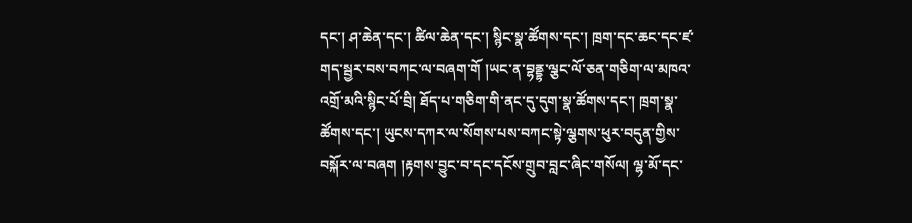དང་། ཤ་ཆེན་དང་། ཚིལ་ཆེན་དང་། སྙིང་སྣ་ཚོགས་དང་། ཁྲག་དང་ཆང་དང་ཛ་གད་སྦྱར་བས་བཀང་ལ་བཞག་གོ །ཡང་ན་བྷནྡྷ་ལྕང་ལོ་ཅན་གཅིག་ལ་མཁའ་འགྲོ་མའི་སྙིང་པོ་བྲི། ཐོད་པ་གཅིག་གི་ནང་དུ་དུག་སྣ་ཚོགས་དང་། ཁྲག་སྣ་ཚོགས་དང་། ཡུངས་དཀར་ལ་སོགས་པས་བཀང་སྟེ་ལྕགས་ཕུར་བདུན་གྱིས་བསྐོར་ལ་བཞག །རྟགས་བྱུང་བ་དང་དངོས་གྲུབ་བླང་ཞིང་གསོལ། ལྷ་མོ་དང་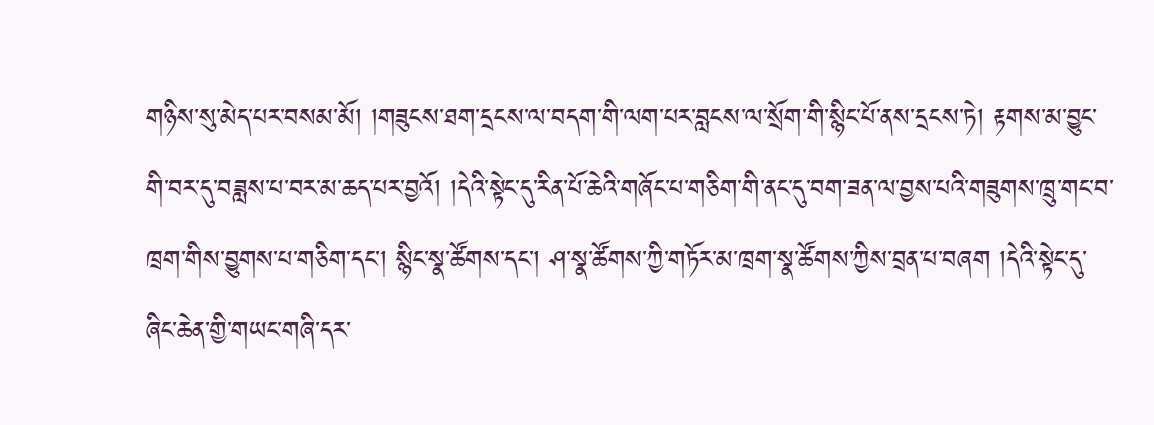གཉིས་སུ་མེད་པར་བསམ་མོ། །གཟུངས་ཐག་དྲངས་ལ་བདག་གི་ལག་པར་བླངས་ལ་སྲོག་གི་སྙིང་པོ་ནས་དྲངས་ཏེ། རྟགས་མ་བྱུང་གི་བར་དུ་བཟླས་པ་བར་མ་ཆད་པར་བྱའོ། །དེའི་སྟེང་དུ་རིན་པོ་ཆེའི་གཞོང་པ་གཅིག་གི་ནང་དུ་བག་ཟན་ལ་བྱས་པའི་གཟུགས་ཁྲུ་གང་བ་ཁྲག་གིས་བྱུགས་པ་གཅིག་དང་། སྙིང་སྣ་ཚོགས་དང་། ཤ་སྣ་ཚོགས་ཀྱི་གཏོར་མ་ཁྲག་སྣ་ཚོགས་ཀྱིས་བྲན་པ་བཞག །དེའི་སྟེང་དུ་ཞིང་ཆེན་གྱི་གཡང་གཞི་དར་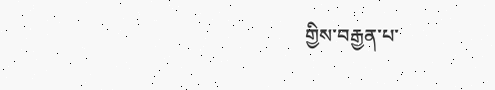གྱིས་བརྒྱན་པ་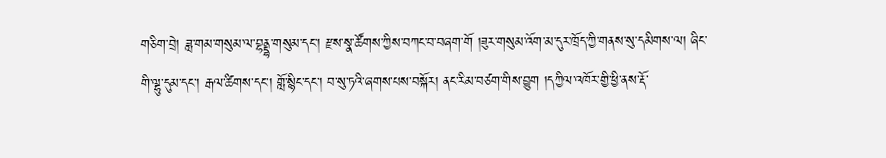གཅིག་བྲེ། ཟླ་གམ་གསུམ་ལ་བྷནྡྷ་གསུམ་དང་། རྫས་སྣ་ཚོགས་ཀྱིས་བཀང་བ་བཞག་གོ །ཟུར་གསུམ་འོག་མ་དུར་ཁྲོད་ཀྱི་གནས་སུ་དམིགས་ལ། ཞིང་གི་ལྷུ་དུམ་དང་། རྒལ་ཚིགས་དང་། གློ་སྙིང་དང་། བ་སུ་ཏའི་ཞགས་པས་བསྐོར། ནང་རིམ་བཙག་གིས་བྱུག །དཀྱིལ་འཁོར་གྱི་ཕྱི་ནས་རྡོ་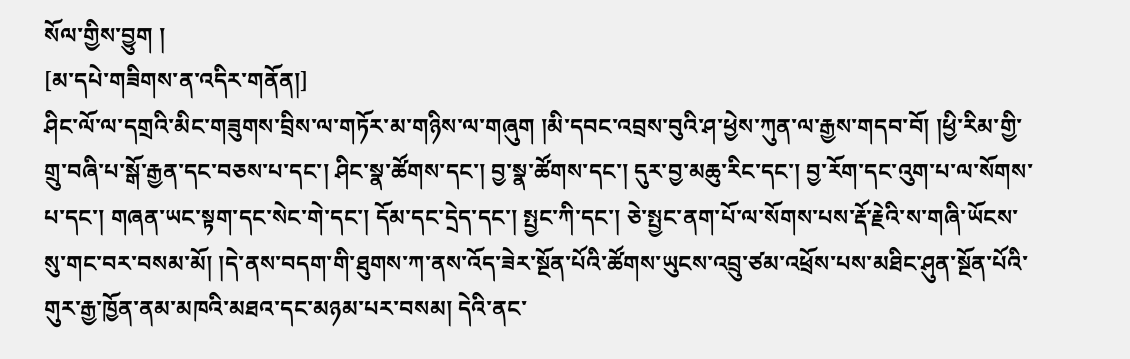སོལ་གྱིས་བྱུག །
[མ་དཔེ་གཟིགས་ན་འདིར་གནོན།]
ཤིང་ལོ་ལ་དགྲའི་མིང་གཟུགས་བྲིས་ལ་གཏོར་མ་གཉིས་ལ་གཞུག །མི་དབང་འབྲས་བུའི་ཤ་ཕྱེས་ཀུན་ལ་རྒྱས་གདབ་བོ། །ཕྱི་རིམ་གྱི་གྲུ་བཞི་པ་སྒོ་རྒྱན་དང་བཅས་པ་དང་། ཤིང་སྣ་ཚོགས་དང་། བྱ་སྣ་ཚོགས་དང་། དུར་བྱ་མཆུ་རིང་དང་། བྱ་རོག་དང་འུག་པ་ལ་སོགས་པ་དང་། གཞན་ཡང་སྟག་དང་སེང་གེ་དང་། དོམ་དང་དྲེད་དང་། སྤྱང་ཀི་དང་། ཅེ་སྤྱང་ནག་པོ་ལ་སོགས་པས་རྡོ་རྗེའི་ས་གཞི་ཡོངས་སུ་གང་བར་བསམ་མོ། །དེ་ནས་བདག་གི་ཐུགས་ཀ་ནས་འོད་ཟེར་སྔོན་པོའི་ཚོགས་ཡུངས་འབྲུ་ཙམ་འཕྲོས་པས་མཐིང་ཤུན་སྔོན་པོའི་གུར་རྒྱ་ཁྱོན་ནམ་མཁའི་མཐའ་དང་མཉམ་པར་བསམ། དེའི་ནང་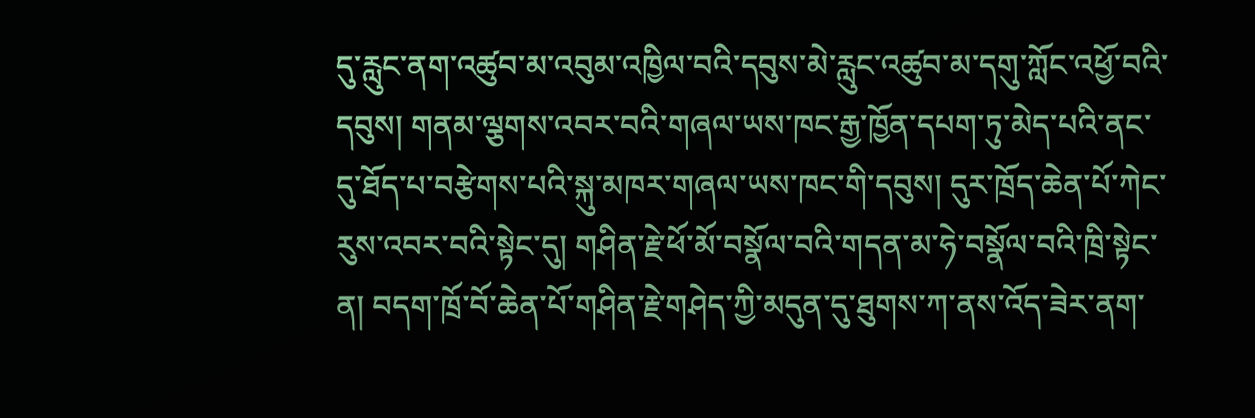དུ་རླུང་ནག་འཚུབ་མ་འབུམ་འཁྱིལ་བའི་དབུས་མེ་རླུང་འཚུབ་མ་དགུ་ཀློང་འཕྱོ་བའི་དབུས། གནམ་ལྕགས་འབར་བའི་གཞལ་ཡས་ཁང་རྒྱ་ཁྱོན་དཔག་ཏུ་མེད་པའི་ནང་དུ་ཐོད་པ་བརྩེགས་པའི་སྐུ་མཁར་གཞལ་ཡས་ཁང་གི་དབུས། དུར་ཁྲོད་ཆེན་པོ་ཀེང་རུས་འབར་བའི་སྟེང་དུ། གཤིན་རྗེ་ཕོ་མོ་བསྣོལ་བའི་གདན་མ་ཧེ་བསྣོལ་བའི་ཁྲི་སྟེང་ན། བདག་ཁྲོ་བོ་ཆེན་པོ་གཤིན་རྗེ་གཤེད་ཀྱི་མདུན་དུ་ཐུགས་ཀ་ནས་འོད་ཟེར་ནག་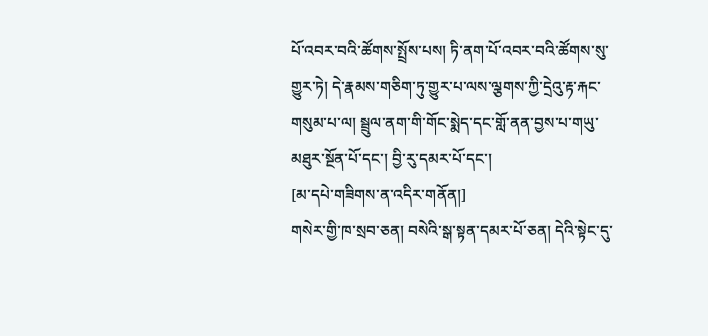པོ་འབར་བའི་ཚོགས་སྤྲོས་པས། ཏི་ནག་པོ་འབར་བའི་ཚོགས་སུ་གྱུར་ཏེ། དེ་རྣམས་གཅིག་ཏུ་གྱུར་པ་ལས་ལྕགས་ཀྱི་དྲེའུ་རྟ་རྐང་གསུམ་པ་ལ། སྦྲུལ་ནག་གི་གོང་སྨེད་དང་གློ་ནན་བྱས་པ་གཡུ་མཐུར་སྔོན་པོ་དང་། བྱི་རུ་དམར་པོ་དང་།
[མ་དཔེ་གཟིགས་ན་འདིར་གནོན།]
གསེར་གྱི་ཁ་སྲབ་ཅན། བསེའི་སྒ་སྟན་དམར་པོ་ཅན། དེའི་སྟེང་དུ་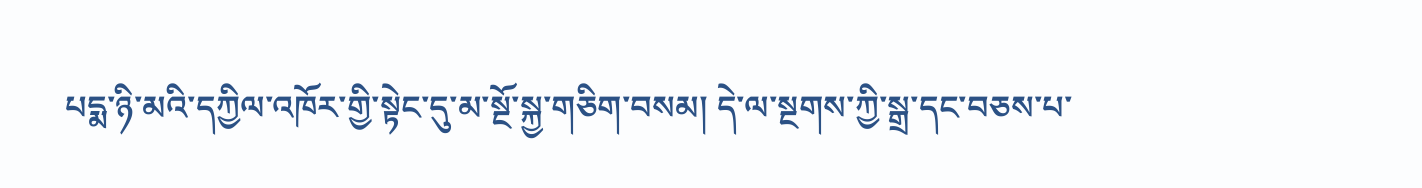པདྨ་ཉི་མའི་དཀྱིལ་འཁོར་གྱི་སྟེང་དུ་མ་སྔོ་སྐྱ་གཅིག་བསམ། དེ་ལ་སྔགས་ཀྱི་སྒྲ་དང་བཅས་པ་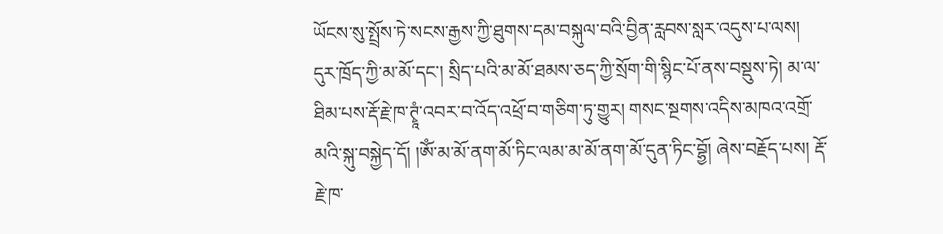ཡོངས་སུ་སྤྲོས་ཏེ་སངས་རྒྱས་ཀྱི་ཐུགས་དམ་བསྐུལ་བའི་བྱིན་རླབས་སླར་འདུས་པ་ལས། དུར་ཁྲོད་ཀྱི་མ་མོ་དང་། སྲིད་པའི་མ་མོ་ཐམས་ཅད་ཀྱི་སྲོག་གི་སྙིང་པོ་ནས་བསྡུས་ཏེ། མ་ལ་ཐིམ་པས་རྡོ་རྗེ་ཁ་ཊྭཱཾ་འབར་བ་འོད་འཕྲོ་བ་གཅིག་ཏུ་གྱུར། གསང་སྔགས་འདིས་མཁའ་འགྲོ་མའི་སྐུ་བསྐྱེད་དོ། །ཨོཾ་མ་མོ་ནག་མོ་ཏིང་ལམ་མ་མོ་ནག་མོ་དུན་ཏིང་བྷྱོ། ཞེས་བརྗོད་པས། རྡོ་རྗེ་ཁ་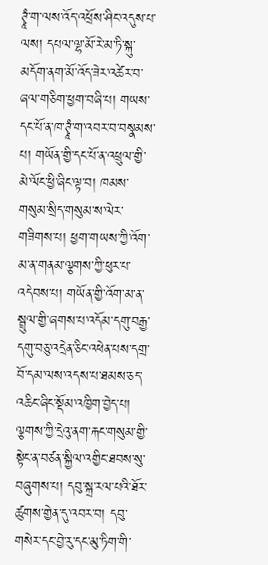ཊྭཱཾ་ག་ལས་འོད་འཕྲོས་ཤིང་འདུས་པ་ལས། དཔལ་ལྷ་མོ་རེ་མ་ཏི་སྐུ་མདོག་ནག་མོ་འོད་ཟེར་འཚེར་བ་ཞལ་གཅིག་ཕྱག་བཞི་པ། གཡས་དང་པོ་ན་ཁ་ཊྭཱཾ་ག་འབར་བ་བསྣམས་པ། གཡོན་གྱི་དང་པོ་ན་འཕྲུལ་གྱི་མེ་ལོང་ཕྱི་ཞིང་ལྟ་བ། ཁམས་གསུམ་སྲིད་གསུམ་ས་ལེར་གཟིགས་པ། ཕྱག་གཡས་ཀྱི་འོག་མ་ན་གནམ་ལྕགས་ཀྱི་ཕུར་པ་འདེབས་པ། གཡོན་གྱི་འོག་མ་ན་སྦྲུལ་གྱི་ཞགས་པ་འདོམ་དགུ་བརྒྱ་དགུ་བཅུ་འདྲེན་ཅིང་འཕེན་པས་དགྲ་བོ་དམ་ལས་འདས་པ་ཐམས་ཅད་འཆིང་ཞིང་སྡོམ་འཁྱིག་བྱེད་པ། ལྕགས་ཀྱི་དྲེའུ་ནག་རྐང་གསུམ་གྱི་སྟེང་ན་བཙན་སྐྱིལ་འགྱིང་ཐབས་སུ་བཞུགས་པ། དབུ་སྐྲ་རལ་པའི་ཐོར་ཚུགས་གྱེན་དུ་འབར་བ། དབུ་གསེར་དང་བྱེ་རུ་དང་མུ་ཏིག་གི་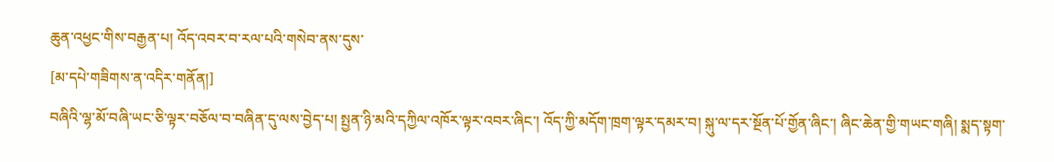ཆུན་འཕྱང་གིས་བརྒྱན་པ། འོད་འབར་བ་རལ་པའི་གསེབ་ནས་དུས་
[མ་དཔེ་གཟིགས་ན་འདིར་གནོན།]
བཞིའི་ལྷ་མོ་བཞི་ཡང་ཅི་ལྟར་བཅོལ་བ་བཞིན་དུ་ལས་བྱེད་པ། སྤྱན་ཉི་མའི་དཀྱིལ་འཁོར་ལྟར་འབར་ཞིང་། འོད་ཀྱི་མདོག་ཁྲག་ལྟར་དམར་བ། སྐུ་ལ་དར་སྔོན་པོ་གྱོན་ཞིང་། ཞིང་ཆེན་གྱི་གཡང་གཞི། སྨད་སྟག་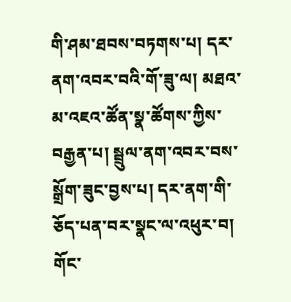གི་ཤམ་ཐབས་བཏགས་པ། དར་ནག་འབར་བའི་གོ་ཟུ་ལ། མཐའ་མ་འཇའ་ཚོན་སྣ་ཚོགས་ཀྱིས་བརྒྱན་པ། སྦྲུལ་ནག་འབར་བས་སྒྲོག་ཟུང་བྱས་པ། དར་ནག་གི་ཅོད་པན་བར་སྣང་ལ་འཕུར་བ། གོང་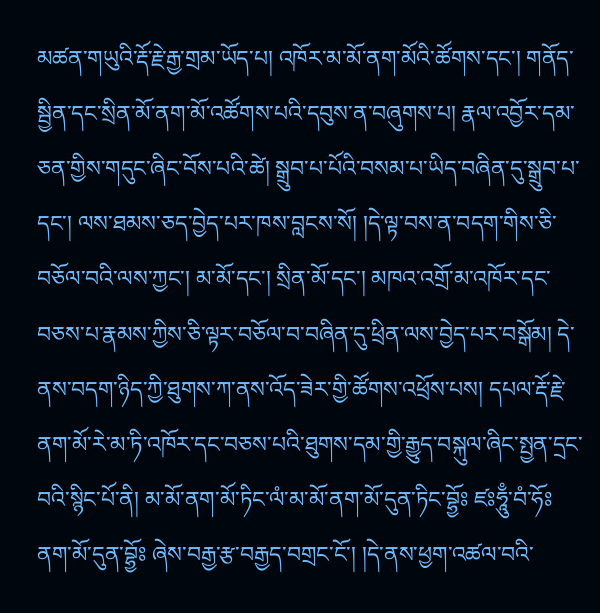མཚན་གཡུའི་རྡོ་རྗེ་རྒྱ་གྲམ་ཡོད་པ། འཁོར་མ་མོ་ནག་མོའི་ཚོགས་དང་། གནོད་སྦྱིན་དང་སྲིན་མོ་ནག་མོ་འཚོགས་པའི་དབུས་ན་བཞུགས་པ། རྣལ་འབྱོར་དམ་ཅན་གྱིས་གདུང་ཞིང་བོས་པའི་ཚེ། སྒྲུབ་པ་པོའི་བསམ་པ་ཡིད་བཞིན་དུ་སྒྲུབ་པ་དང་། ལས་ཐམས་ཅད་བྱེད་པར་ཁས་བླངས་སོ། །དེ་ལྟ་བས་ན་བདག་གིས་ཅི་བཅོལ་བའི་ལས་ཀྱང་། མ་མོ་དང་། སྲིན་མོ་དང་། མཁའ་འགྲོ་མ་འཁོར་དང་བཅས་པ་རྣམས་ཀྱིས་ཅི་ལྟར་བཅོལ་བ་བཞིན་དུ་ཕྲིན་ལས་བྱེད་པར་བསྒོམ། དེ་ནས་བདག་ཉིད་ཀྱི་ཐུགས་ཀ་ནས་འོད་ཟེར་གྱི་ཚོགས་འཕྲོས་པས། དཔལ་རྡོ་རྗེ་ནག་མོ་རེ་མ་ཏི་འཁོར་དང་བཅས་པའི་ཐུགས་དམ་གྱི་རྒྱུད་བསྐུལ་ཞིང་སྤྱན་དྲང་བའི་སྙིང་པོ་ནི། མ་མོ་ནག་མོ་ཏིང་ལཾ་མ་མོ་ནག་མོ་དུན་ཏིང་བྷྱོཿ ཛཿཧཱུྃ་བཾ་ཧོཿ ནག་མོ་དུན་བྷྱོཿ ཞེས་བརྒྱ་རྩ་བརྒྱད་བགྲང་ངོ་། །དེ་ནས་ཕྱག་འཚལ་བའི་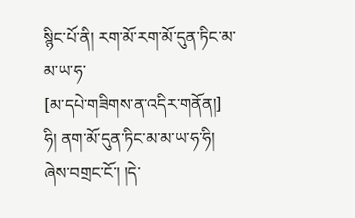སྙིང་པོ་ནི། རག་མོ་རག་མོ་དུན་ཏིང་མ་མ་ཡ་ཧ་
[མ་དཔེ་གཟིགས་ན་འདིར་གནོན།]
ཧི། ནག་མོ་དུན་ཏིང་མ་མ་ཡ་ཧ་ཧི། ཞེས་བགྲང་ངོ་། །དེ་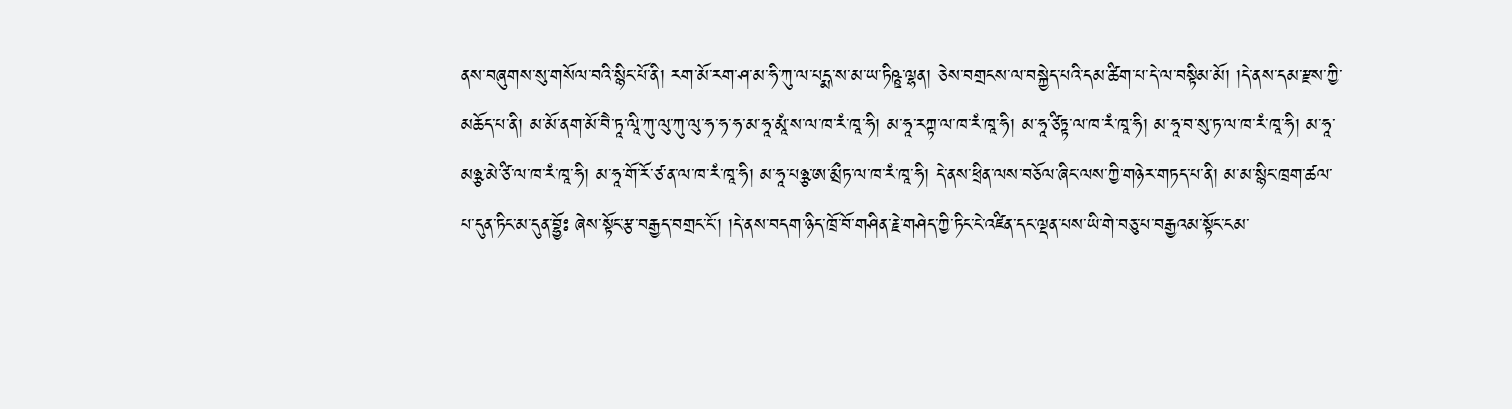ནས་བཞུགས་སུ་གསོལ་བའི་སྙིང་པོ་ནི། རག་མོ་རག་ཤ་མ་ཧི་ཀུ་ལ་པདྨ་ས་མ་ཡ་ཏིཥྛ་ལྷན། ཅེས་བགྲངས་ལ་བསྐྱེད་པའི་དམ་ཚིག་པ་དེ་ལ་བསྟིམ་མོ། །དེ་ནས་དམ་རྫས་ཀྱི་མཆོད་པ་ནི། མ་མོ་ནག་མོ་བཻ་ཏཱ་ལཱི་ཀུ་ལུ་ཀུ་ལུ་ཧ་ཧ་ཧ་མ་ཧཱ་མཱཾ་ས་ལ་ཁ་རཾ་ཁཱ་ཧི། མ་ཧཱ་རཀྟ་ལ་ཁ་རཾ་ཁཱ་ཧི། མ་ཧཱ་ཙིཏྟ་ལ་ཁ་རཾ་ཁཱ་ཧི། མ་ཧཱ་བ་སུ་ཏ་ལ་ཁ་རཾ་ཁཱ་ཧི། མ་ཧཱ་མཉྩ་མེ་ཙི་ལ་ཁ་རཾ་ཁཱ་ཧི། མ་ཧཱ་གོ་རོ་ཙ་ན་ལ་ཁ་རཾ་ཁཱ་ཧི། མ་ཧཱ་པཉྩ་ཨ་མྲྀཏ་ལ་ཁ་རཾ་ཁཱ་ཧི། དེ་ནས་ཕྲིན་ལས་བཅོལ་ཞིང་ལས་ཀྱི་གཉེར་གཏད་པ་ནི། མ་མ་སྙིང་ཁྲག་ཚལ་པ་དུན་ཏིང་མ་དུན་བྷྱོཿ ཞེས་སྟོང་རྩ་བརྒྱད་བགྲང་ངོ་། །དེ་ནས་བདག་ཉིད་ཁྲོ་བོ་གཤིན་རྗེ་གཤེད་ཀྱི་ཏིང་ངེ་འཛིན་དང་ལྡན་པས་ཡི་གེ་བཅུ་པ་བརྒྱའམ་སྟོང་ངམ་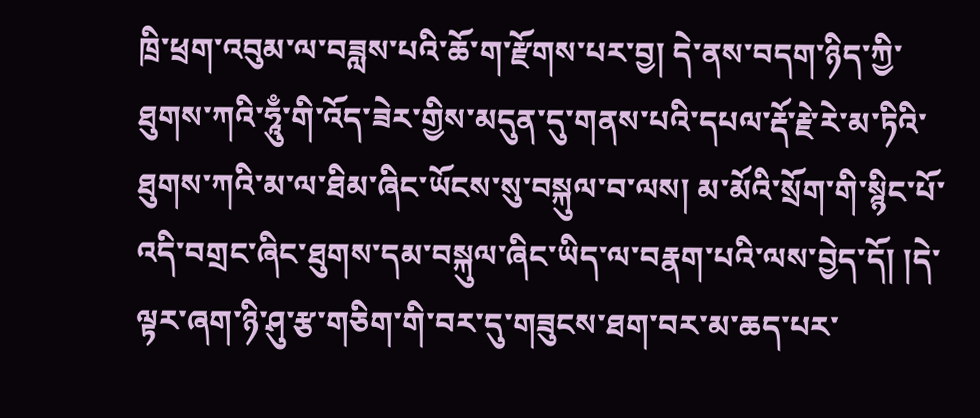ཁྲི་ཕྲག་འབུམ་ལ་བཟླས་པའི་ཆོ་ག་རྫོགས་པར་བྱ། དེ་ནས་བདག་ཉིད་ཀྱི་ཐུགས་ཀའི་ཧཱུྃ་གི་འོད་ཟེར་གྱིས་མདུན་དུ་གནས་པའི་དཔལ་རྡོ་རྗེ་རེ་མ་ཏིའི་ཐུགས་ཀའི་མ་ལ་ཐིམ་ཞིང་ཡོངས་སུ་བསྐུལ་བ་ལས། མ་མོའི་སྲོག་གི་སྙིང་པོ་འདི་བགྲང་ཞིང་ཐུགས་དམ་བསྐུལ་ཞིང་ཡིད་ལ་བརྣག་པའི་ལས་བྱེད་དོ། །དེ་ལྟར་ཞག་ཉི་ཤུ་རྩ་གཅིག་གི་བར་དུ་གཟུངས་ཐག་བར་མ་ཆད་པར་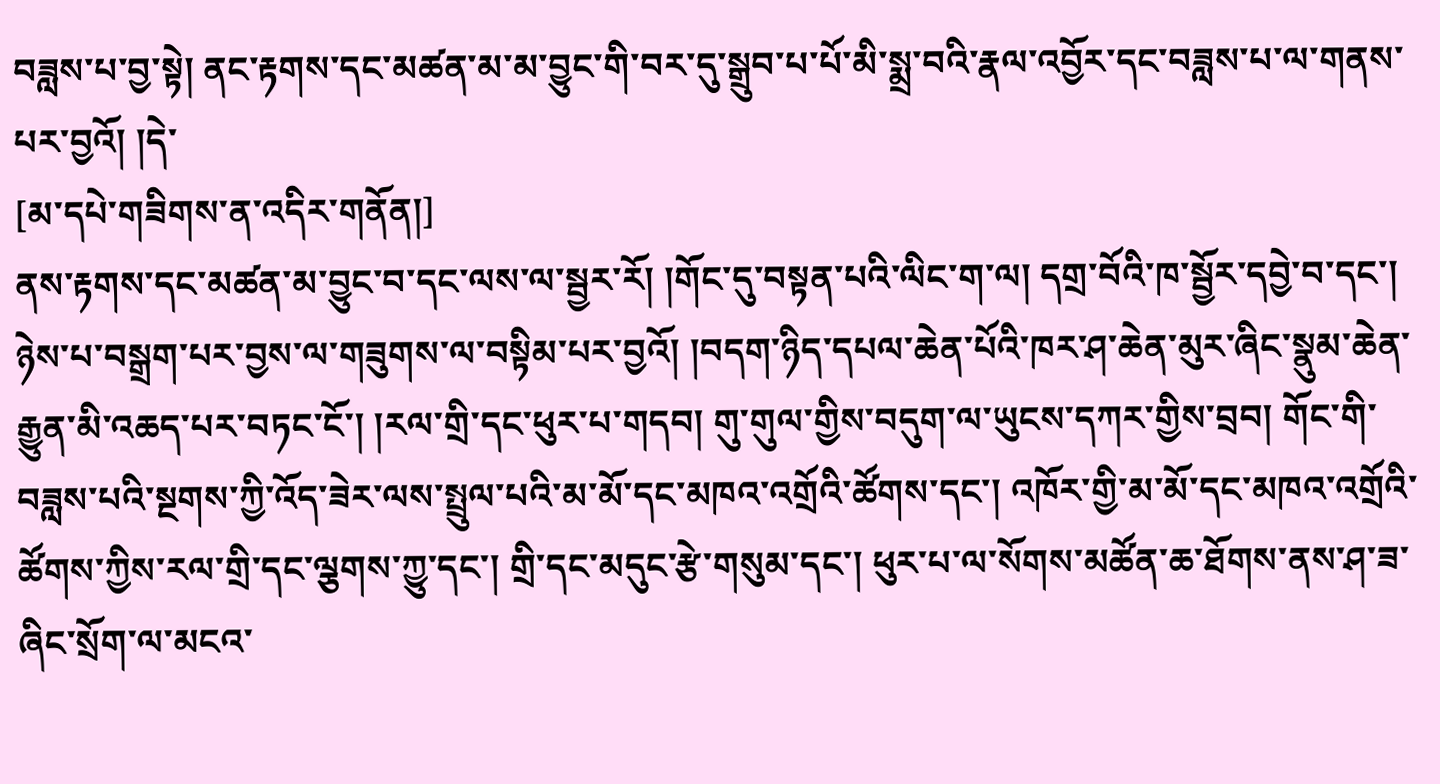བཟླས་པ་བྱ་སྟེ། ནང་རྟགས་དང་མཚན་མ་མ་བྱུང་གི་བར་དུ་སྒྲུབ་པ་པོ་མི་སྨྲ་བའི་རྣལ་འབྱོར་དང་བཟླས་པ་ལ་གནས་པར་བྱའོ། །དེ་
[མ་དཔེ་གཟིགས་ན་འདིར་གནོན།]
ནས་རྟགས་དང་མཚན་མ་བྱུང་བ་དང་ལས་ལ་སྦྱར་རོ། །གོང་དུ་བསྟན་པའི་ལིང་ག་ལ། དགྲ་བོའི་ཁ་སྦྱོར་དབྱེ་བ་དང་། ཉེས་པ་བསྒྲག་པར་བྱས་ལ་གཟུགས་ལ་བསྟིམ་པར་བྱའོ། །བདག་ཉིད་དཔལ་ཆེན་པོའི་ཁར་ཤ་ཆེན་མུར་ཞིང་སྣུམ་ཆེན་རྒྱུན་མི་འཆད་པར་བཏང་ངོ་། །རལ་གྲི་དང་ཕུར་པ་གདབ། གུ་གུལ་གྱིས་བདུག་ལ་ཡུངས་དཀར་གྱིས་བྲབ། གོང་གི་བཟླས་པའི་སྔགས་ཀྱི་འོད་ཟེར་ལས་སྤྲུལ་པའི་མ་མོ་དང་མཁའ་འགྲོའི་ཚོགས་དང་། འཁོར་གྱི་མ་མོ་དང་མཁའ་འགྲོའི་ཚོགས་ཀྱིས་རལ་གྲི་དང་ལྕགས་ཀྱུ་དང་། གྲི་དང་མདུང་རྩེ་གསུམ་དང་། ཕུར་པ་ལ་སོགས་མཚོན་ཆ་ཐོགས་ནས་ཤ་ཟ་ཞིང་སྲོག་ལ་མངའ་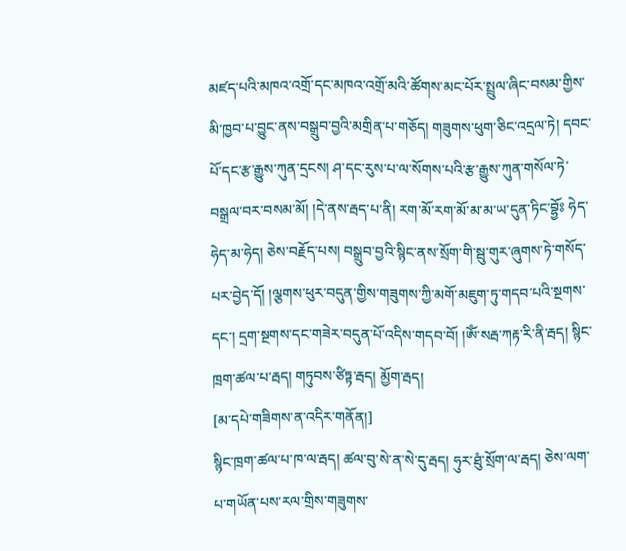མཛད་པའི་མཁའ་འགྲོ་དང་མཁའ་འགྲོ་མའི་ཚོགས་མང་པོར་སྤྲུལ་ཞིང་བསམ་གྱིས་མི་ཁྱབ་པ་བྱུང་ནས་བསྒྲུབ་བྱའི་མགྲིན་པ་གཅོད། གཟུགས་ཕུག་ཅིང་འདྲལ་ཏེ། དབང་པོ་དང་རྩ་རྒྱུས་ཀུན་དྲངས། ཤ་དང་རུས་པ་ལ་སོགས་པའི་རྩ་རྒྱུས་ཀུན་གསོལ་ཏེ་བསྒྲལ་བར་བསམ་མོ། །དེ་ནས་རྦད་པ་ནི། རག་མོ་རག་མོ་མ་མ་ཡ་དུན་ཏིང་བྷྱོཿ ཧེད་ཧེད་མ་ཧེད། ཅེས་བརྗོད་པས། བསྒྲུབ་བྱའི་སྙིང་ནས་སྲོག་གི་སྦུ་གུར་ཞུགས་ཏེ་གསོད་པར་བྱེད་དོ། །ལྕགས་ཕུར་བདུན་གྱིས་གཟུགས་ཀྱི་མགོ་མཇུག་ཏུ་གདབ་པའི་སྔགས་དང་། དྲག་སྔགས་དང་གཟེར་བདུན་པོ་འདིས་གདབ་བོ། །ཨོཾ་སརྦ་ཀརྟ་རི་ནི་རྦད། སྙིང་ཁྲག་ཚལ་པ་རྦད། གཏུབས་ཙིཏྟ་རྦད། མྱོག་རྦད།
[མ་དཔེ་གཟིགས་ན་འདིར་གནོན།]
སྙིང་ཁྲག་ཚལ་པ་ཁ་ལ་རྦད། ཚལ་བུ་སེ་ན་སེ་དུ་རྦད། ཧུར་ཐུཾ་སྲོག་ལ་རྦད། ཅེས་ལག་པ་གཡོན་པས་རལ་གྲིས་གཟུགས་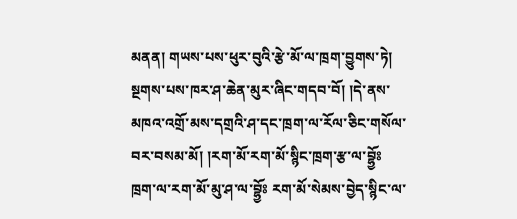མནན། གཡས་པས་ཕུར་བུའི་རྩེ་མོ་ལ་ཁྲག་བྱུགས་ཏེ། སྔགས་པས་ཁར་ཤ་ཆེན་མུར་ཞིང་གདབ་བོ། །དེ་ནས་མཁའ་འགྲོ་མས་དགྲའི་ཤ་དང་ཁྲག་ལ་རོལ་ཅིང་གསོལ་བར་བསམ་མོ། །རག་མོ་རག་མོ་སྙིང་ཁྲག་རྩ་ལ་བྷྱོཿ ཁྲག་ལ་རག་མོ་མུ་ཤ་ལ་བྷྱོཿ རག་མོ་སེམས་བྱེད་སྙིང་ལ་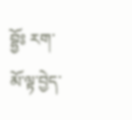བྷྱོཿ རག་མོ་ལྟ་བྱེད་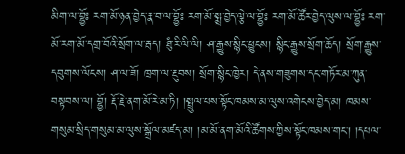མིག་ལ་བྷྱོཿ རག་མོ་ཉན་བྱེད་རྣ་བ་ལ་བྷྱོཿ རག་མོ་སྨྲ་བྱེད་ལྕེ་ལ་བྷྱོཿ རག་མོ་ཚོར་བྱེད་ལུས་ལ་བྷྱོཿ རག་མོ་རག་མོ་དགྲ་བོའི་སྲོག་ལ་རྦད། ཐུཾ་རི་ལི་ལི། ཤ་རྒྱུས་སྙིང་ཕྱུངས། སྙིང་རྒྱུས་སྲོག་ཆོད། སྲོག་རྒྱུས་དབུགས་ལོངས། ཤ་ལ་ཟོ། ཁྲག་ལ་རྔུབས། སྲོག་སྙིང་ཁྱེར། དེ་ནས་གཟུགས་དང་གཏོར་མ་ཀུན་བསྟབས་ལ། བྷྱོ། རྡོ་རྗེ་ནག་མོ་རེ་མ་ཏི། །སྤྲུལ་པས་སྟོང་ཁམས་མ་ལུས་འགེངས་བྱེད་མ། ཁམས་གསུམ་སྲིད་གསུམ་མ་ལུས་སྒྲོལ་མཛད་མ། །མ་མོ་ནག་མོའི་ཚོགས་ཀྱིས་སྟོང་ཁམས་གང་། །དཔལ་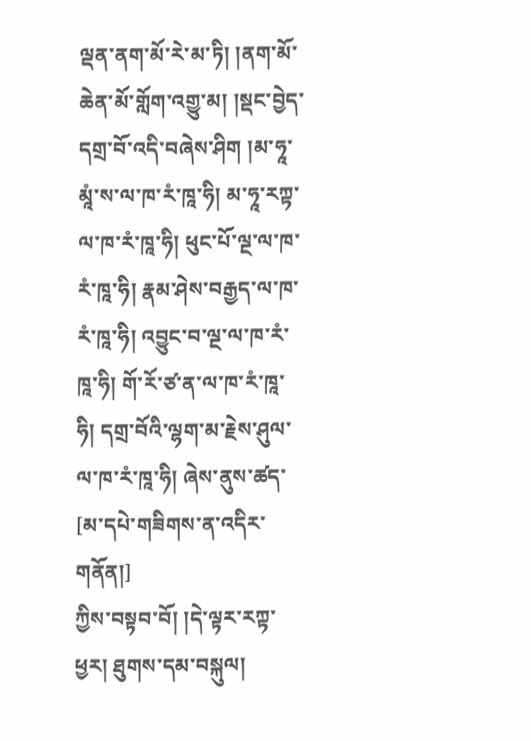ལྡན་ནག་མོ་རེ་མ་ཏི། །ནག་མོ་ཆེན་མོ་གློག་འགྱུ་མ། །སྡང་བྱེད་དགྲ་བོ་འདི་བཞེས་ཤིག །མ་ཧཱ་མཱཾ་ས་ལ་ཁ་རཾ་ཁཱ་ཧི། མ་ཧཱ་རཀྟ་ལ་ཁ་རཾ་ཁཱ་ཧི། ཕུང་པོ་ལྔ་ལ་ཁ་རཾ་ཁཱ་ཧི། རྣམ་ཤེས་བརྒྱད་ལ་ཁ་རཾ་ཁཱ་ཧི། འབྱུང་བ་ལྔ་ལ་ཁ་རཾ་ཁཱ་ཧི། གོ་རོ་ཙ་ན་ལ་ཁ་རཾ་ཁཱ་ཧི། དགྲ་བོའི་ལྷག་མ་རྗེས་ཤུལ་ལ་ཁ་རཾ་ཁཱ་ཧི། ཞེས་ནུས་ཚད་
[མ་དཔེ་གཟིགས་ན་འདིར་གནོན།]
ཀྱིས་བསྟབ་བོ། །དེ་ལྟར་རཀྟ་ཕྱར། ཐུགས་དམ་བསྐུལ།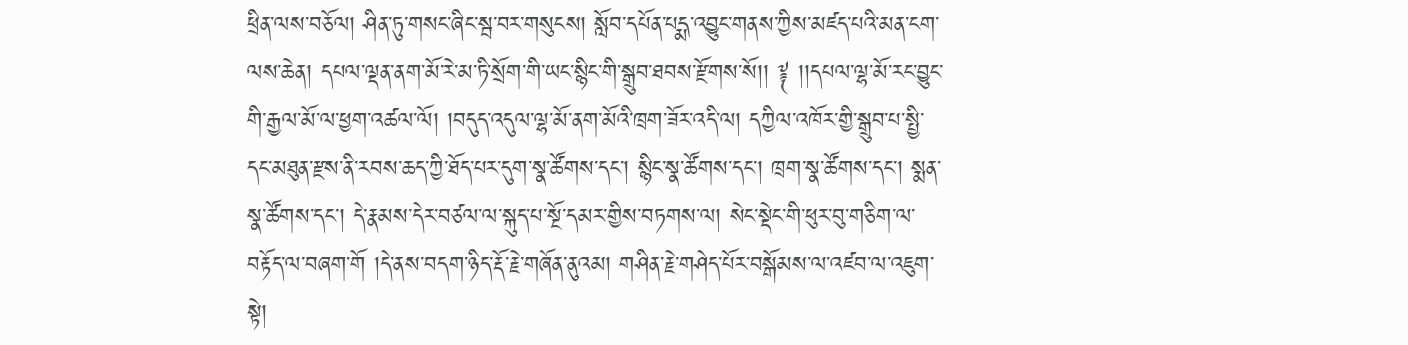ཕྲིན་ལས་བཅོལ། ཤིན་ཏུ་གསང་ཞིང་སྦ་བར་གསུངས། སློབ་དཔོན་པདྨ་འབྱུང་གནས་ཀྱིས་མཛད་པའི་མན་ངག་ལས་ཆེན། དཔལ་ལྡན་ནག་མོ་རེ་མ་ཏི་སྲོག་གི་ཡང་སྙིང་གི་སྒྲུབ་ཐབས་རྫོགས་སོ།། ༈ །།དཔལ་ལྷ་མོ་རང་བྱུང་གི་རྒྱལ་མོ་ལ་ཕྱག་འཚལ་ལོ། །བདུད་འདུལ་ལྷ་མོ་ནག་མོའི་ཁྲག་ཟོར་འདི་ལ། དཀྱིལ་འཁོར་གྱི་སྒྲུབ་པ་སྤྱི་དང་མཐུན་རྫས་ནི་རབས་ཆད་ཀྱི་ཐོད་པར་དུག་སྣ་ཚོགས་དང་། སྙིང་སྣ་ཚོགས་དང་། ཁྲག་སྣ་ཚོགས་དང་། སྨན་སྣ་ཚོགས་དང་། དེ་རྣམས་དེར་བཙལ་ལ་སྐུད་པ་སྔོ་དམར་གྱིས་བཏགས་ལ། སེང་སྡེང་གི་ཕུར་བུ་གཅིག་ལ་བརྟོད་ལ་བཞག་གོ །དེ་ནས་བདག་ཉིད་རྡོ་རྗེ་གཞོན་ནུའམ། གཤིན་རྗེ་གཤེད་པོར་བསྒོམས་ལ་འཛབ་ལ་འཇུག་སྟེ།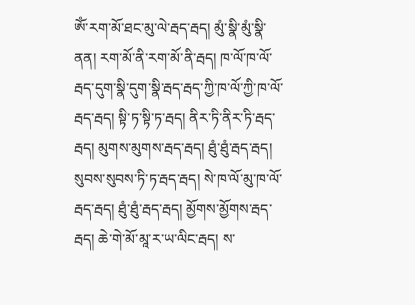ཨོཾ་རག་མོ་ཐང་མུ་ལེ་རྦད་རྦད། མུཾ་སྣི་མུཾ་སྣི་ནན། རག་མོ་ནི་རག་མོ་ནི་རྦད། ཁ་ལོ་ཁ་ལོ་རྦད་དུག་སྣི་དུག་སྣི་རྦད་རྦད་ཀྱི་ཁ་ལོ་ཀྱི་ཁ་ལོ་རྦད་རྦད། སྟི་ཏ་སྟི་ཏ་རྦད། ནིར་ཏི་ནིར་ཏི་རྦད་རྦད། མུགས་མུགས་རྦད་རྦད། ཐུཾ་ཐུཾ་རྦད་རྦད། སུབས་སུབས་ཏི་ཏ་རྦད་རྦད། སེ་ཁ་ལོ་མུ་ཁ་ལོ་རྦད་རྦད། ཐུཾ་ཐུཾ་རྦད་རྦད། མྱོགས་མྱོགས་རྦད་རྦད། ཆེ་གེ་མོ་མཱ་ར་ཡ་ལིང་རྦད། ས་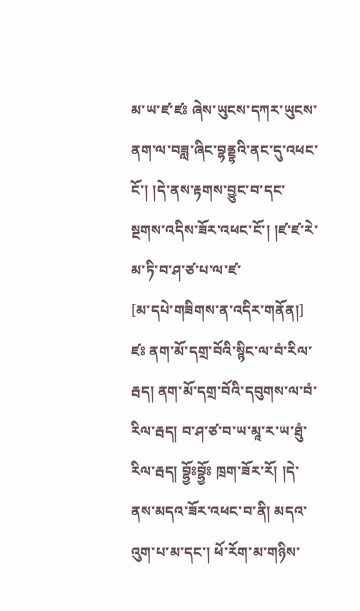མ་ཡ་ཛ་ཛཿ ཞེས་ཡུངས་དཀར་ཡུངས་ནག་ལ་བཟླ་ཞིང་བྷནྡྷའི་ནང་དུ་འཕང་ངོ་། །དེ་ནས་རྟགས་བྱུང་བ་དང་སྔགས་འདིས་ཟོར་འཕང་ངོ་། །ཛ་ཛ་རེ་མ་ཏི་བ་ཤ་ཙ་པ་ལ་ཛ་
[མ་དཔེ་གཟིགས་ན་འདིར་གནོན།]
ཛཿ ནག་མོ་དགྲ་བོའི་སྙིང་ལ་བཾ་རིལ་རྦད། ནག་མོ་དགྲ་བོའི་དབུགས་ལ་བཾ་རིལ་རྦད། བ་ཤ་ཙ་བ་ཡ་མཱ་ར་ཡ་ཐུཾ་རིལ་རྦད། བྷྱོཿབྷྱོཿ ཁྲག་ཟོར་རོ། །དེ་ནས་མདའ་ཟོར་འཕང་བ་ནི། མདའ་འུག་པ་མ་དང་། ཕོ་རོག་མ་གཉིས་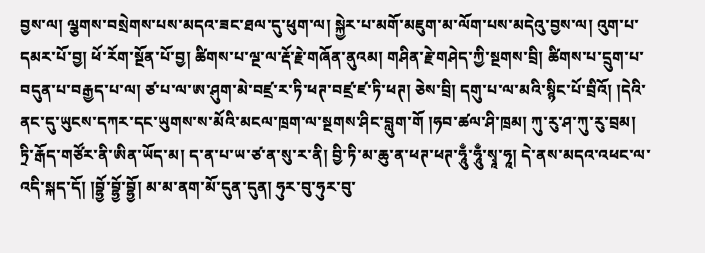བྱས་ལ། ལྕགས་བསྲེགས་པས་མདའ་ཟང་ཐལ་དུ་ཕུག་ལ། སྐྱེར་པ་མགོ་མཇུག་མ་ལོག་པས་མདེའུ་བྱས་ལ། འུག་པ་དམར་པོ་བྱ། ཕོ་རོག་སྔོན་པོ་བྱ། ཚིགས་པ་ལྔ་ལ་རྡོ་རྗེ་གཞོན་ནུའམ། གཤིན་རྗེ་གཤེད་ཀྱི་སྔགས་བྲི། ཚིགས་པ་དྲུག་པ་བདུན་པ་བརྒྱད་པ་ལ། ཙ་པ་ལ་ཨ་ཤུག་མེ་བཛྲ་ར་ཏི་ཕཊ་བཛྲ་ཛ་ཏི་ཕཊ། ཅེས་བྲི། དགུ་པ་ལ་མའི་སྙིང་པོ་བྲིའོ། །དེའི་ནང་དུ་ཡུངས་དཀར་དང་ཡུགས་ས་མོའི་མངལ་ཁྲག་ལ་སྔགས་ཤིང་བླུག་གོ །ཧབ་ཚལ་ཤི་ཁྲམ། ཀུ་རུ་ཤ་ཀུ་རུ་བྲམ། ཏྲི་རྒོད་གཙོར་ནི་ཨིན་ཡོད་མ། ད་ན་པ་ཡ་ཙ་ན་སུ་ར་ནི། བྱི་ཏི་མ་ཆུ་ན་ཕཊ་ཕཊ་ཧཱུྃ་ཧཱུྃ་སྭཱ་ཧཱ། དེ་ནས་མདའ་འཕང་ལ་འདི་སྐད་དོ། །བྷྱོ་བྷྱོ་བྷྱོ། མ་མ་ནག་མོ་དུན་དུན། ཧུར་བུ་ཧུར་བུ་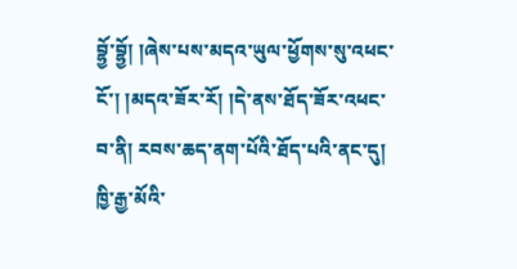བྷྱོ་བྷྱོ། །ཞེས་པས་མདའ་ཡུལ་ཕྱོགས་སུ་འཕང་ངོ་། །མདའ་ཟོར་རོ། །དེ་ནས་ཐོད་ཟོར་འཕང་བ་ནི། རབས་ཆད་ནག་པོའི་ཐོད་པའི་ནང་དུ། ཁྱི་རྒྱ་མོའི་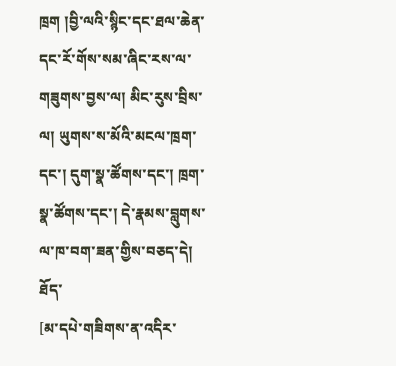ཁྲག །བྱི་ལའི་སྙིང་དང་ཐལ་ཆེན་དང་རོ་གོས་སམ་ཞིང་རས་ལ་གཟུགས་བྱས་ལ། མིང་རུས་བྲིས་ལ། ཡུགས་ས་མོའི་མངལ་ཁྲག་དང་། དུག་སྣ་ཚོགས་དང་། ཁྲག་སྣ་ཚོགས་དང་། དེ་རྣམས་བླུགས་ལ་ཁ་བག་ཟན་གྱིས་བཅད་དེ། ཐོད་
[མ་དཔེ་གཟིགས་ན་འདིར་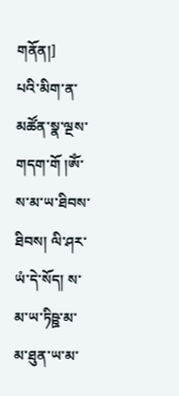གནོན།]
པའི་མིག་ན་མཚོན་སྣ་ལྔས་གདག་གོ །ཨོཾ་ས་མ་ཡ་ཐིབས་ཐིབས། ལི་ཤར་ཡཾ་དེ་སོད། ས་མ་ཡ་ཏིཥྛ་མ་མ་ཐུན་ཡ་མ་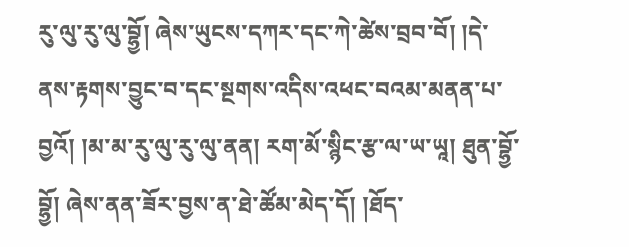རུ་ལུ་རུ་ལུ་བྷྱོ། ཞེས་ཡུངས་དཀར་དང་ཀེ་ཚེས་བྲབ་བོ། །དེ་ནས་རྟགས་བྱུང་བ་དང་སྔགས་འདིས་འཕང་བའམ་མནན་པ་བྱའོ། །མ་མ་རུ་ལུ་རུ་ལུ་ནན། རག་མོ་སྙིང་རྩ་ལ་ཡ་ཡཱ། ཐུན་བྷྱོ་བྷྱོ། ཞེས་ནན་ཟོར་བྱས་ན་ཐེ་ཚོམ་མེད་དོ། །ཐོད་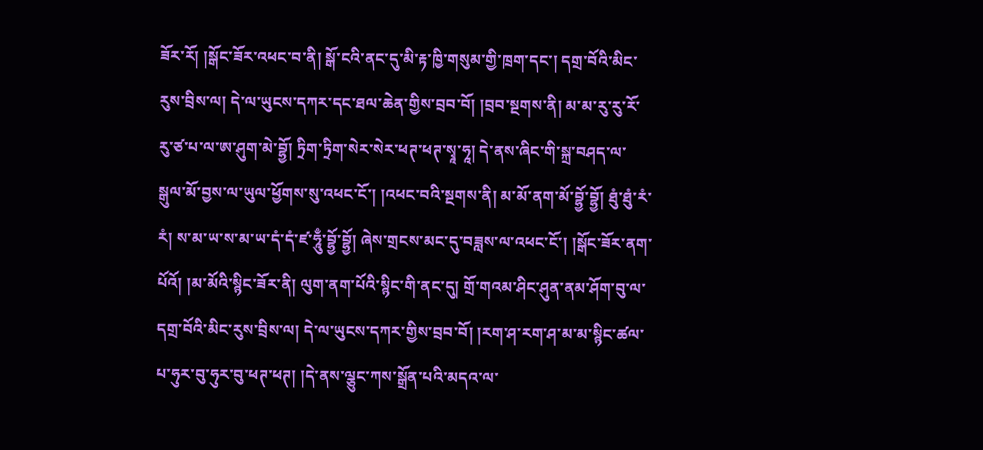ཟོར་རོ། །སྒོང་ཟོར་འཕང་བ་ནི། སྒོ་ངའི་ནང་དུ་མི་རྟ་ཁྱི་གསུམ་གྱི་ཁྲག་དང་། དགྲ་བོའི་མིང་རུས་བྲིས་ལ། དེ་ལ་ཡུངས་དཀར་དང་ཐལ་ཆེན་གྱིས་བྲབ་བོ། །བྲབ་སྔགས་ནི། མ་མ་རུ་རུ་རོ་རུ་ཙ་པ་ལ་ཨ་ཤུག་མེ་བྷྱོ། ཏྲིག་ཏྲིག་སེར་སེར་ཕཊ་ཕཊ་སྭཱ་ཧཱ། དེ་ནས་ཞིང་གི་སྐྲ་བཤད་ལ་སྒུལ་མོ་བྱས་ལ་ཡུལ་ཕྱོགས་སུ་འཕང་ངོ་། །འཕང་བའི་སྔགས་ནི། མ་མོ་ནག་མོ་བྷྱོ་བྷྱོ། ཐུཾ་ཐུཾ་རཾ་རཾ། ས་མ་ཡ་ས་མ་ཡ་དཾ་དཾ་ཛ་ཧཱུྃ་བྷྱོ་བྷྱོ། ཞེས་གྲངས་མང་དུ་བཟླས་ལ་འཕང་ངོ་། །སྒོང་ཟོར་ནག་པོའོ། །མ་མོའི་སྙིང་ཟོར་ནི། ལུག་ནག་པོའི་སྙིང་གི་ནང་དུ། གྲོ་གའམ་ཤིང་ཤུན་ནམ་ཤོག་བུ་ལ་དགྲ་བོའི་མིང་རུས་བྲིས་ལ། དེ་ལ་ཡུངས་དཀར་གྱིས་བྲབ་བོ། །རག་ཤ་རག་ཤ་མ་མ་སྙིང་ཚལ་པ་ཧུར་བུ་ཧུར་བུ་ཕཊ་ཕཊ། །དེ་ནས་ལྕུང་ཀས་སྒྲོན་པའི་མདའ་ལ་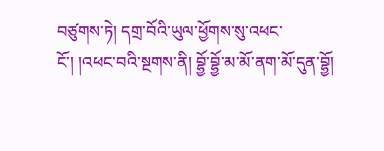བཙུགས་ཏེ། དགྲ་བོའི་ཡུལ་ཕྱོགས་སུ་འཕང་ངོ་། །འཕང་བའི་སྔགས་ནི། བྷྱོ་བྷྱོ་མ་མོ་ནག་མོ་དུན་བྷྱོ།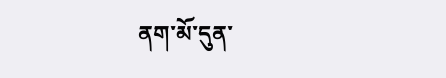ནག་མོ་དུན་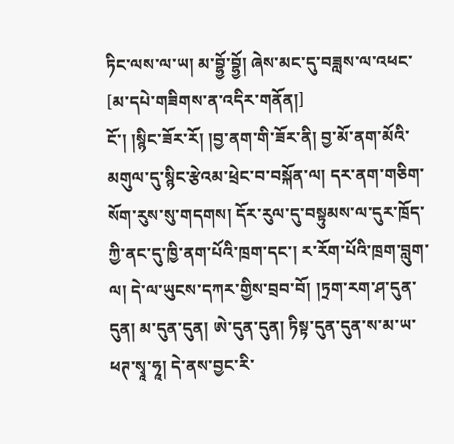ཏིང་ལས་ལ་ཡ། མ་བྷྱོ་བྷྱོ། ཞེས་མང་དུ་བཟླས་ལ་འཕང་
[མ་དཔེ་གཟིགས་ན་འདིར་གནོན།]
ངོ་། །སྙིང་ཟོར་རོ། །བྱ་ནག་གི་ཟོར་ནི། བྱ་མོ་ནག་མོའི་མགུལ་དུ་སྙིང་རྩེའམ་ཕྲེང་བ་བསྐོན་ལ། དར་ནག་གཅིག་སོག་རུས་སུ་གདགས། དོར་རུལ་དུ་བསྟུམས་ལ་དུར་ཁྲོད་ཀྱི་ནང་དུ་ཁྱི་ནག་པོའི་ཁྲག་དང་། ར་རོག་པོའི་ཁྲག་བླུག་ལ། དེ་ལ་ཡུངས་དཀར་གྱིས་བྲབ་བོ། །ཏྲག་རག་ཤ་དུན་དུན། མ་དུན་དུན། ཨེ་དུན་དུན། ཏིསྟ་དུན་དུན་ས་མ་ཡ་ཕཊ་སྭཱ་ཧཱ། དེ་ནས་བྱང་རི་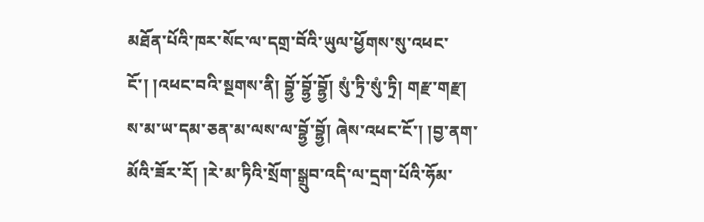མཐོན་པོའི་ཁར་སོང་ལ་དགྲ་བོའི་ཡུལ་ཕྱོགས་སུ་འཕང་ངོ་། །འཕང་བའི་སྔགས་ནི། བྷྱོ་བྷྱོ་བྷྱོ། སུཾ་ཏྲི་སུཾ་ཏྲི། གརྫ་གརྫ། ས་མ་ཡ་དམ་ཅན་མ་ལས་ལ་བྷྱོ་བྷྱོ། ཞེས་འཕང་ངོ་། །བྱ་ནག་མོའི་ཟོར་རོ། །རེ་མ་ཏིའི་སྲོག་སྒྲུབ་འདི་ལ་དྲག་པོའི་ཧོམ་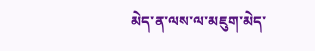མེད་ན་ལས་ལ་མཇུག་མེད་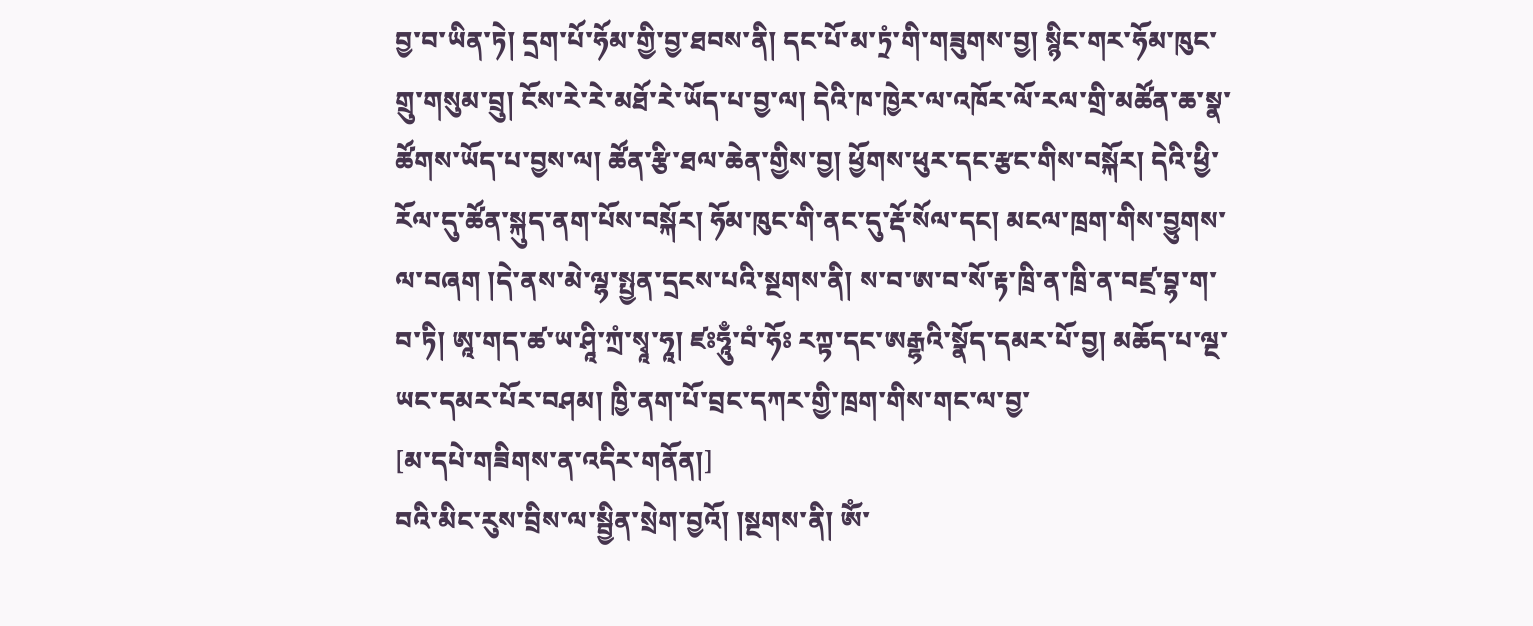བྱ་བ་ཡིན་ཏེ། དྲག་པོ་ཧོམ་གྱི་བྱ་ཐབས་ནི། དང་པོ་མ་ཏྲཾ་གི་གཟུགས་བྱ། སྙིང་གར་ཧོམ་ཁུང་གྲུ་གསུམ་བྲུ། ངོས་རེ་རེ་མཐོ་རེ་ཡོད་པ་བྱ་ལ། དེའི་ཁ་ཁྱེར་ལ་འཁོར་ལོ་རལ་གྲི་མཚོན་ཆ་སྣ་ཚོགས་ཡོད་པ་བྱས་ལ། ཚོན་རྩི་ཐལ་ཆེན་གྱིས་བྱ། ཕྱོགས་ཕུར་དང་རྩང་གིས་བསྐོར། དེའི་ཕྱི་རོལ་དུ་ཚོན་སྐུད་ནག་པོས་བསྐོར། ཧོམ་ཁུང་གི་ནང་དུ་རྡོ་སོལ་དང། མངལ་ཁྲག་གིས་བྱུགས་ལ་བཞག །དེ་ནས་མེ་ལྷ་སྤྱན་དྲངས་པའི་སྔགས་ནི། ས་བ་ཨ་བ་སོ་རྟ་ཁྲི་ན་ཁྲི་ན་བཛྲ་བྷ་ག་བ་ཏི། ཨཱ་གད་ཚ་ཡ་ཤཱི་ཀྲཾ་སྭཱ་ཧཱ། ཛཿཧཱུྃ་བཾ་ཧོཿ རཀྟ་དང་ཨརྒྷའི་སྣོད་དམར་པོ་བྱ། མཆོད་པ་ལྔ་ཡང་དམར་པོར་བཤམ། ཁྱི་ནག་པོ་བྲང་དཀར་གྱི་ཁྲག་གིས་གང་ལ་བྱ་
[མ་དཔེ་གཟིགས་ན་འདིར་གནོན།]
བའི་མིང་རུས་བྲིས་ལ་སྦྱིན་སྲེག་བྱའོ། །སྔགས་ནི། ཨོཾ་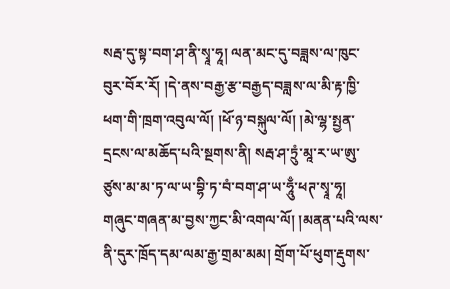སརྦ་དུ་སྟ་བག་ཤ་ནི་སྭཱ་ཧཱ། ལན་མང་དུ་བཟླས་ལ་ཁུང་བུར་བོར་རོ། །དེ་ནས་བརྒྱ་རྩ་བརྒྱད་བཟླས་ལ་མི་རྟ་ཁྱི་ཕག་གི་ཁྲག་འབུལ་ལོ། །ཕོ་ཉ་བསྐུལ་ལོ། །མེ་ལྷ་སྤྱན་དྲངས་ལ་མཆོད་པའི་སྔགས་ནི། སརྦ་ཤ་ཏྲུཾ་མཱ་ར་ཡ་ཨུ་ཙུས་མ་མ་ཏ་ལ་ཡ་བྷི་ཏ་བཾ་བག་ཤ་ཡ་ཧཱུྃ་ཕཊ་སྭཱ་ཧཱ། གཞུང་གཞན་མ་བྱས་ཀྱང་མི་འགལ་ལོ། །མནན་པའི་ལས་ནི་དུར་ཁྲོད་དམ་ལམ་རྒྱ་གྲམ་མམ། གྲོག་པོ་ཕུག་རྡུགས་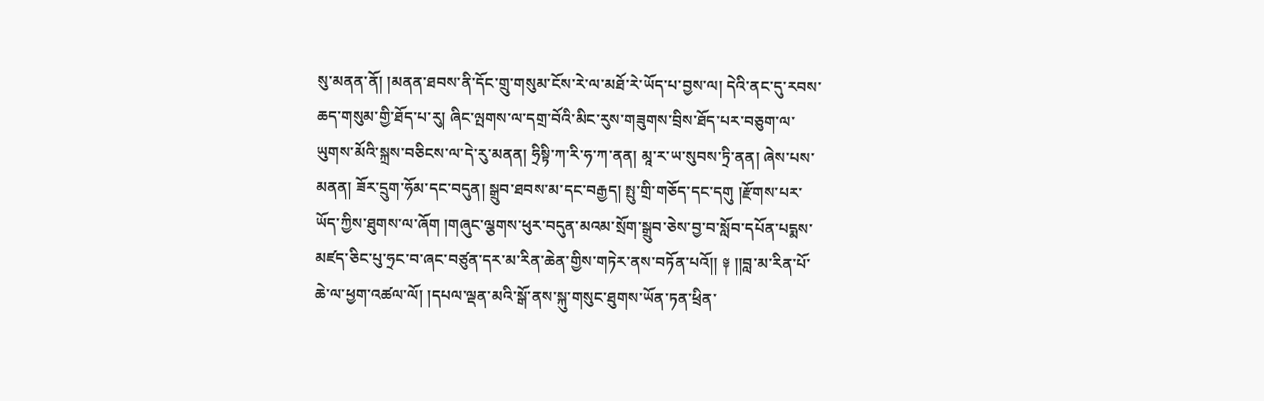སུ་མནན་ནོ། །མནན་ཐབས་ནི་དོང་གྲུ་གསུམ་ངོས་རེ་ལ་མཐོ་རེ་ཡོད་པ་བྱས་ལ། དེའི་ནང་དུ་རབས་ཆད་གསུམ་གྱི་ཐོད་པ་རུ། ཞིང་ལྤགས་ལ་དགྲ་བོའི་མིང་རུས་གཟུགས་བྲིས་ཐོད་པར་བཅུག་ལ་ཡུགས་མོའི་སྐྲས་བཅིངས་ལ་དེ་རུ་མནན། ཧྲིསྟི་ཀ་རི་ཧ་ཀ་ནན། མཱ་ར་ཡ་སུབས་ཏྲི་ནན། ཞེས་པས་མནན། ཟོར་དྲུག་ཧོམ་དང་བདུན། སྒྲུབ་ཐབས་མ་དང་བརྒྱད། སྤུ་གྲི་གཅོད་དང་དགུ །རྫོགས་པར་ཡོད་ཀྱིས་ཐུགས་ལ་ཞོག །གཞུང་ལྕགས་ཕུར་བདུན་མའམ་སྲོག་སྒྲུབ་ཅེས་བྱ་བ་སློབ་དཔོན་པདྨས་མཛད་ཅིང་པུ་ཧྲང་བ་ཞང་བཙུན་དར་མ་རིན་ཆེན་གྱིས་གཏེར་ནས་བཏོན་པའོ།། ༈ །།བླ་མ་རིན་པོ་ཆེ་ལ་ཕྱག་འཚལ་ལོ། །དཔལ་ལྡན་མའི་སྒོ་ནས་སྐུ་གསུང་ཐུགས་ཡོན་ཏན་ཕྲིན་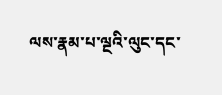ལས་རྣམ་པ་ལྔའི་ལུང་དང་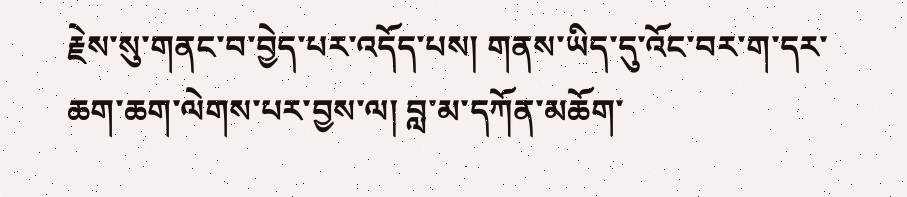རྗེས་སུ་གནང་བ་བྱེད་པར་འདོད་པས། གནས་ཡིད་དུ་འོང་བར་ག་དར་ཆག་ཆག་ལེགས་པར་བྱས་ལ། བླ་མ་དཀོན་མཆོག་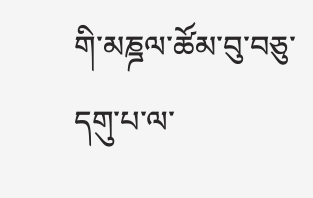གི་མཎྜལ་ཚོམ་བུ་བཅུ་དགུ་པ་ལ་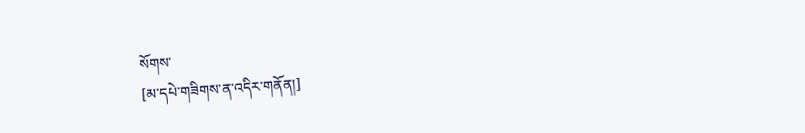སོགས་
[མ་དཔེ་གཟིགས་ན་འདིར་གནོན།]